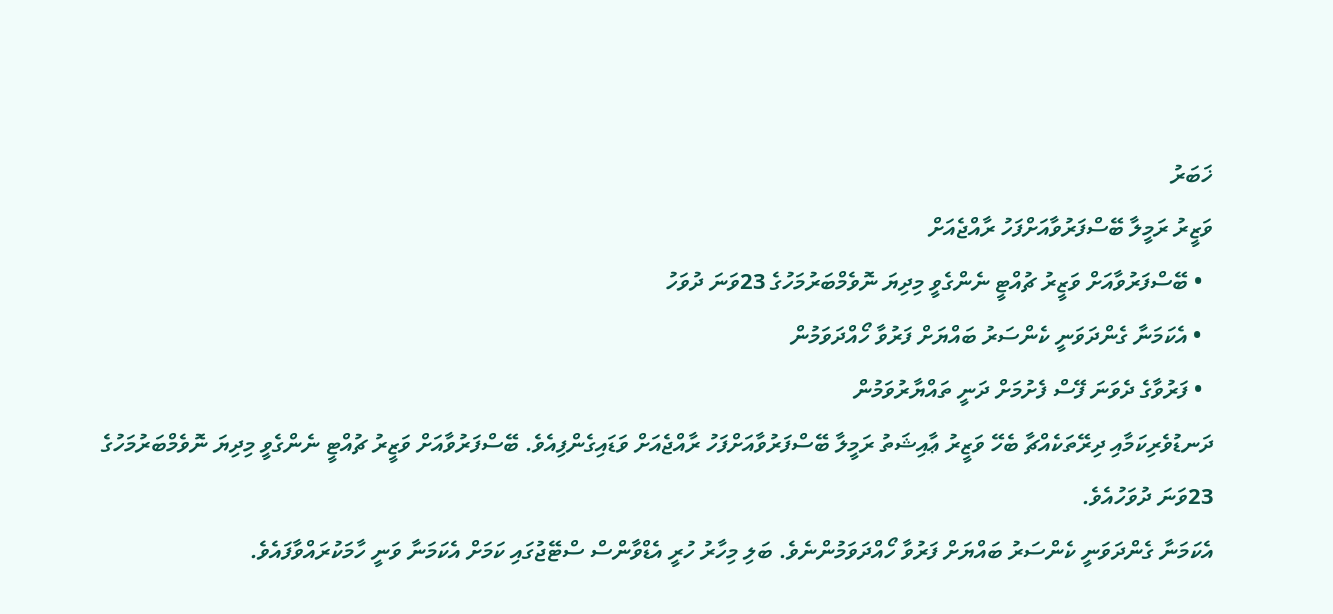ޚަބަރު
ވަޒީރު ރަމީލާ ބޭސްފަރުވާއަށްފަހު ރާއްޖެއަށް
  • ބޭސްފަރުވާއަށް ވަޒީރު ޗުއްޓީ ނެންގެވީ މިދިޔަ ނޮވެމްބަރުމަހުގެ 23ވަނަ ދުވަހު
  • އެކަމަނާ ގެންދަވަނީ ކެންސަރު ބައްޔަށް ފަރުވާ ހޯއްދަވަމުން
  • ފަރުވާގެ ދެވަނަ ފޭސް ފެށުމަށް ދަނީ ތައްޔާރުވަމުން
ދަނޑުވެރިކަމާއި ދިރޭތަކެއްޗާ ބެހޭ ވަޒީރު ޢާއިޝަތު ރަމީލާ ބޭސްފަރުވާއަށްފަހު ރާއްޖެއަށް ވަޑައިގެންފިއެވެ. ބޭސްފަރުވާއަށް ވަޒީރު ޗުއްޓީ ނެންގެވީ މިދިޔަ ނޮވެމްބަރުމަހުގެ 23ވަނަ ދުވަހުއެވެ.
އެކަމަނާ ގެންދަވަނީ ކެންސަރު ބައްޔަށް ފަރުވާ ހޯއްދަވަމުންނެވެ. ބަލި މިހާރު ހުރީ އެޑްވާންސް ސްޓޭޖުގައި ކަމަށް އެކަމަނާ ވަނީ ހާމަކުރައްވާފައެވެ.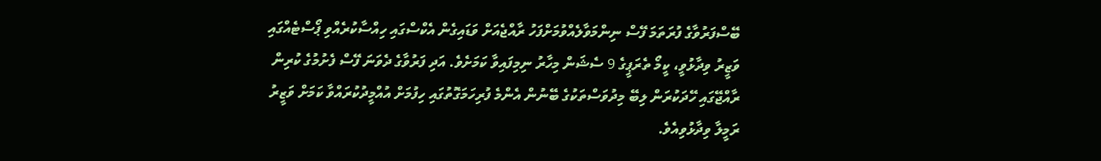ބޭސްފަރުވާގެ ފުރަތަމަ ފޭސް ނިންމަވާލެއްވުމަށްފަހު ރާއްޖެއަށް ވަޑައިގެން އެކްސްގައި ހިއްސާކުރެއްވި ޕޯސްޓެއްގައި ވަޒީރު ވިދާޅުވީ، ކީމޯ ތެރަޕީގެ 9 ސެޝަން މިހާރު ނިމިފައިވާ ކަމަށެވެ. އަދި ފަރުވާގެ ދެވަނަ ފޭސް ފެށުމުގެ ކުރިން ރާއްޖޭގައި ހޭދަކުރަން ލިބޭ މިދުވަސްތަކުގެ ބޭނުން އެންމެ ފުރިހަމަގޮތުގައި ހިފުމަށް އުއްމީދުކުރައްވާ ކަމަށް ވަޒީރު ރަމީލާ ވިދާޅުވިއެވެ.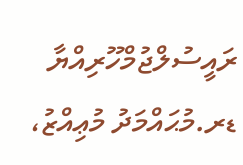ރައީސުލްޖުމްހޫރިއްޔާ ޑރ.މުޙައްމަދު މުޢިއްޒު،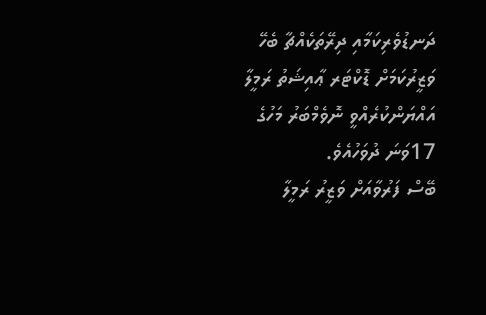ދަނޑުވެރިކަމާއި ދިރޭތަކެއްޗާ ބެހޭ ވަޒީރުކަމަށް ޑޮކްޓަރ ޢާއިޝަތު ރަމީލާ އައްޔަންކުރެއްވީ ނޮވެމްބަރު މަހުގެ 17ވަނަ ދުވަހުއެވެ.
ބޭސް ފަރުވާއަށް ވަޒީރު ރަމީލާ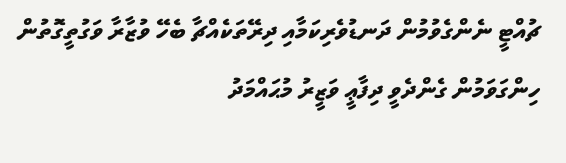ޗުއްޓީ ނެންގެވުމުން ދަނޑުވެރިކަމާއި ދިރޭތަކެއްޗާ ބެހޭ ވުޒާރާ ވަގުތީގޮތުން ހިންގަވަމުން ގެންދެވީ ދިފާޢީ ވަޒީރު މުޙައްމަދު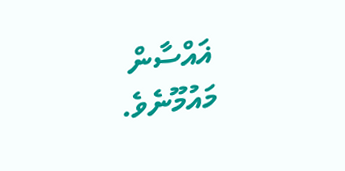ޣައްސާން މައުމޫނެވެ.